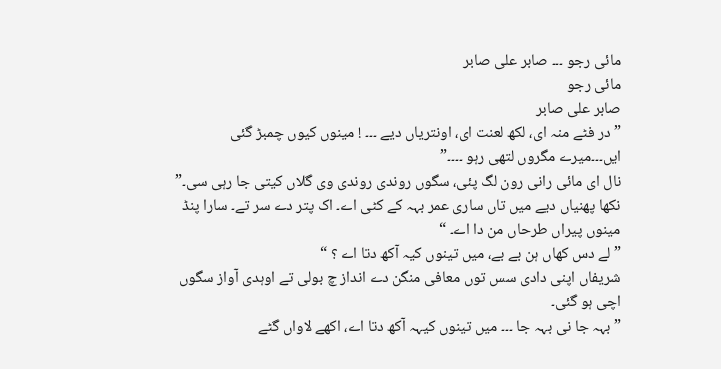مائی رجو ۔۔۔ صابر علی صابر
مائی رجو
صابر علی صابر
” در فٹے منہ ای، لکھ لعنت ای، اونتریاں دیے ۔۔۔ ! مینوں کیوں چمبڑ گئی ایں۔۔۔میرے مگروں لتھی رہو ۔۔۔۔”
نال ای مائی رانی رون لگ پئی، سگوں روندی روندی وی گلاں کیتی جا رہی سی۔” نکھا پھنیاں دیے میں تاں ساری عمر بہہ کے کٹی اے۔ اک پتر دے سر تے۔ سارا پنڈ مینوں پیراں طرحاں من دا اے۔ “
” لے دس کھاں ہن بے بے، میں تینوں کیہ آکھ دتا اے ؟ “
شریفاں اپنی دادی سس توں معافی منگن دے انداز چ بولی تے اوہدی آواز سگوں اچی ہو گئی۔
” بہہ جا نی بہہ جا ۔۔۔ میں تینوں کیہہ آکھ دتا اے، اکھے لاواں گٹے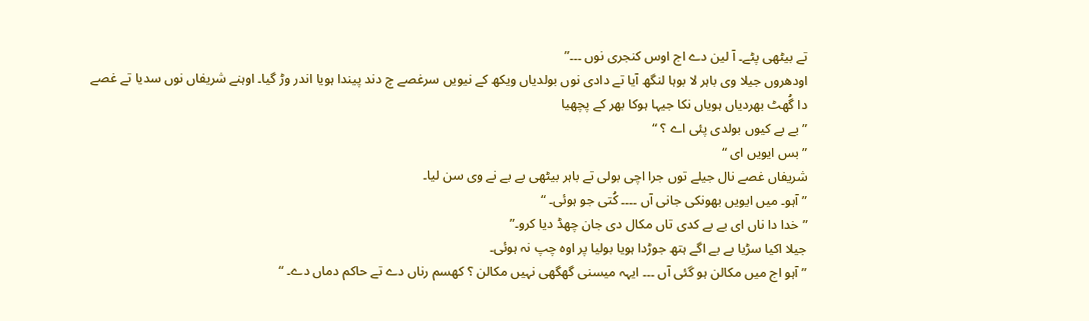تے بیٹھی پٹے۔ آ لین دے اج اوس کنجری نوں ۔۔۔”
اودھروں جیلا وی باہر لا بوہا لنگھ آیا تے دادی نوں بولدیاں ویکھ کے نیویں سرغصے چ دند پیندا ہویا اندر وڑ گیا۔ اوہنے شریفاں نوں سدیا تے غصے دا گُھٹ بھردیاں ہویاں نکا جیہا ہوکا بھر کے پچھیا
” بے بے کیوں بولدی پئی اے ؟ “
” بس ایویں ای “
شریفاں غصے نال جیلے توں جرا اچی بولی تے باہر بیٹھی بے بے نے وی سن لیا۔
” آہو۔ میں ایویں بھونکی جانی آں ۔۔۔۔ کُتی جو ہوئی۔ “
” خدا دا ناں ای بے بے کدی تاں مکال دی جان چھڈ دیا کرو۔”
جیلا اکیا سڑیا بے بے اگے ہتھ جوڑدا ہویا بولیا پر اوہ چپ نہ ہوئی۔
” آہو اج میں مکالن ہو گئی آں ۔۔۔ ایہہ میسنی گھگھی نہیں مکالن ؟ کھسم رناں دے تے حاکم دماں دے۔ “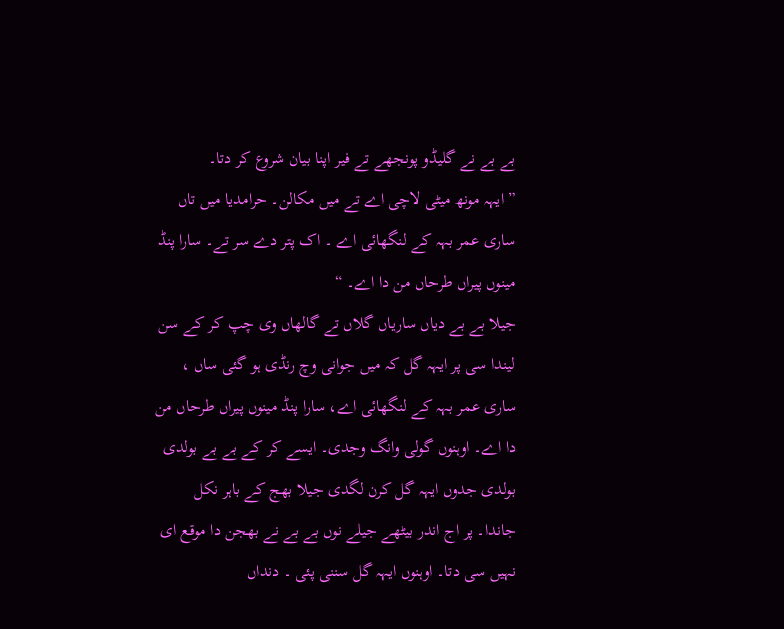بے بے نے گلیڈو پونجھے تے فیر اپنا بیان شروع کر دتا۔
” ایہہ مونھ میٹی لاچی اے تے میں مکالن۔ حرامدیا میں تاں ساری عمر بہہ کے لنگھائی اے ۔ اک پتر دے سر تے۔ سارا پنڈ مینوں پیراں طرحاں من دا اے۔ “
جیلا بے بے دیاں ساریاں گلاں تے گالھاں وی چپ کر کے سن لیندا سی پر ایہہ گل کہ میں جوانی وچ رنڈی ہو گئی ساں ، ساری عمر بہہ کے لنگھائی اے، سارا پنڈ مینوں پیراں طرحاں من دا اے۔ اوہنوں گولی وانگ وجدی۔ ایسے کر کے بے بے بولدی بولدی جدوں ایہہ گل کرن لگدی جیلا بھج کے باہر نکل جاندا۔ پر اج اندر بیٹھے جیلے نوں بے بے نے بھجن دا موقع ای نہیں سی دتا۔ اوہنوں ایہہ گل سننی پئی ۔ دنداں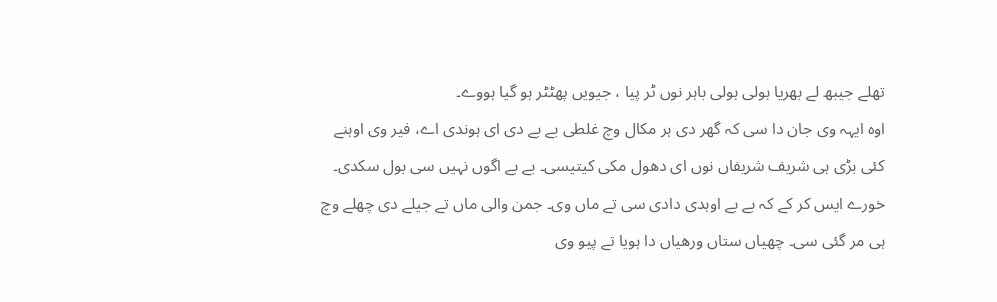تھلے جیبھ لے بھریا ہولی ہولی باہر نوں ٹر پیا ، جیویں پھٹٹر ہو گیا ہووے۔
اوہ ایہہ وی جان دا سی کہ گھر دی ہر مکال وچ غلطی بے بے دی ای ہوندی اے، فیر وی اوہنے کئی بڑی ہی شریف شریفاں نوں ای دھول مکی کیتیسی۔ بے بے اگوں نہیں سی بول سکدی۔
خورے ایس کر کے کہ بے بے اوہدی دادی سی تے ماں وی۔ جمن والی ماں تے جیلے دی چھلے وچ ہی مر گئی سی۔ چھیاں ستاں ورھیاں دا ہویا تے پیو وی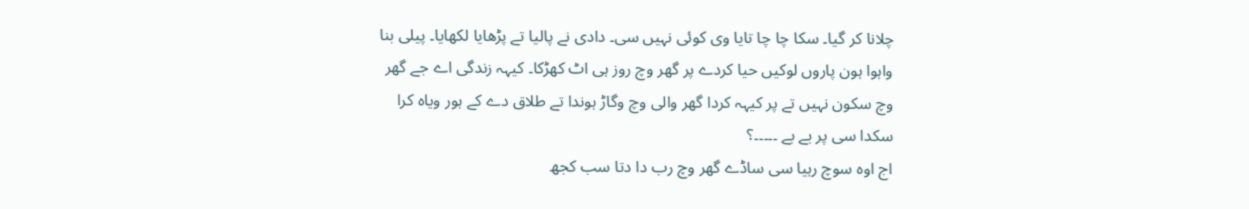چلانا کر گیا۔ سکا چا چا تایا وی کوئی نہیں سی۔ دادی نے پالیا تے پڑھایا لکھایا۔ پیلی بنا واہوا ہون پاروں لوکیں حیا کردے پر گھر وچ روز ہی اٹ کھڑکا۔ کیہہ زندگی اے جے گھر وچ سکون نہیں تے پر کیہہ کردا گھر والی وچ وگاڑ ہوندا تے طلاق دے کے ہور ویاہ کرا سکدا سی پر بے بے ۔۔۔۔۔؟
اج اوہ سوچ رہیا سی ساڈے گھر وچ رب دا دتا سب کجھ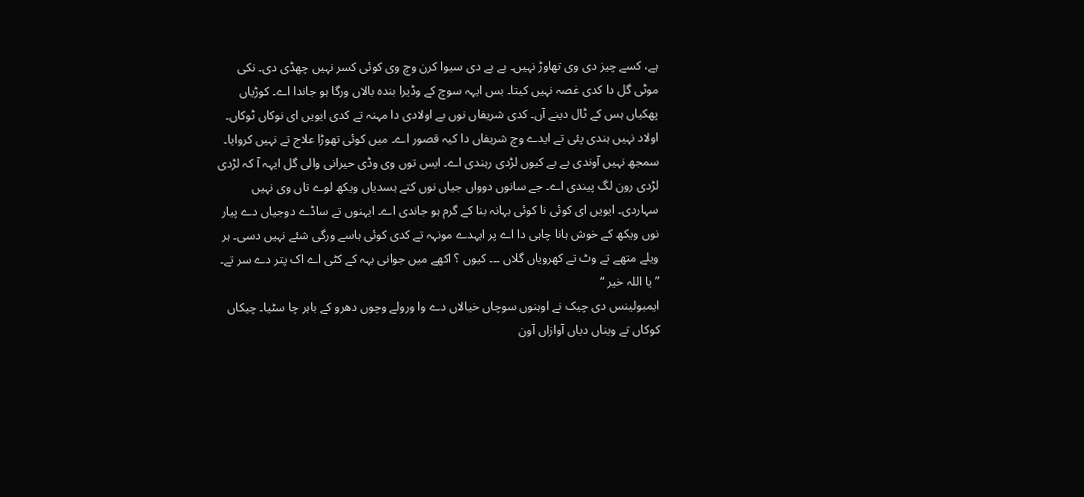ہے، کسے چیز دی وی تھاوڑ نہیں۔ بے بے دی سیوا کرن وچ وی کوئی کسر نہیں چھڈی دی۔ نکی موٹی گل دا کدی غصہ نہیں کیتا۔ بس ایہہ سوچ کے وڈیرا بندہ بالاں ورگا ہو جاندا اے۔ کوڑیاں پھکیاں ہس کے ٹال دینے آں۔ کدی شریفاں نوں بے اولادی دا مہنہ تے کدی ایویں ای نوکاں ٹوکاں۔ اولاد نہیں ہندی پئی تے ایدے وچ شریفاں دا کیہ قصور اے۔ میں کوئی تھوڑا علاج تے نہیں کروایا۔ سمجھ نہیں آوندی بے بے کیوں لڑدی رہندی اے۔ ایس توں وی وڈی حیرانی والی گل ایہہ آ کہ لڑدی لڑدی رون لگ پیندی اے۔ جے سانوں دوواں جیاں نوں کتے ہسدیاں ویکھ لوے تاں وی نہیں سہاردی۔ ایویں ای کوئی نا کوئی بہانہ بنا کے گرم ہو جاندی اے۔ ایہنوں تے ساڈے دوجیاں دے پیار نوں ویکھ کے خوش ہانا چاہی دا اے پر ایہدے مونہہ تے کدی کوئی ہاسے ورگی شئے نہیں دسی۔ ہر ویلے متھے تے وٹ تے کھرویاں گلاں ۔۔۔ کیوں ؟ اکھے میں جوانی بہہ کے کٹی اے اک پتر دے سر تے۔
” یا اللہ خیر “
ایمبولینس دی چیک نے اوہنوں سوچاں خیالاں دے وا ورولے وچوں دھرو کے باہر چا سٹیا۔ چیکاں کوکاں تے ویناں دیاں آوازاں آون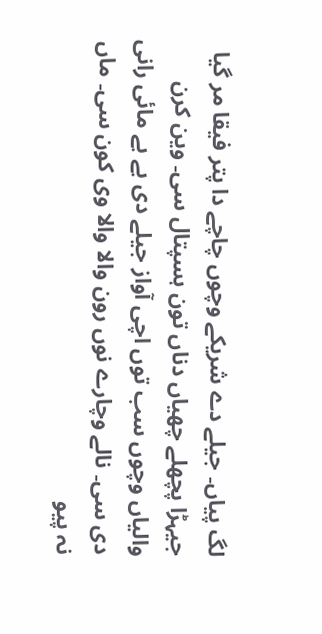لگ پیاں۔ جیلے دے شریکے وچوں چاچے دا پتر فیقا مر گیا جیہڑا پچھلے چھیاں دناں تون ہسپتال سی۔ وین کرن والیاں وچوں سب توں اچی آواز جیلے دی بے بے مائی رانی دی سی۔ نالے وچارے نوں رون والا والا وی کون سی۔ ماں نہ پیو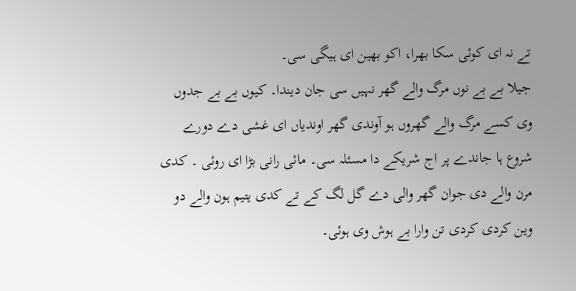تے نہ ای کوئی سکا بھرا، اکو بھین ای ہیگی سی۔
جیلا بے بے نوں مرگ والے گھر نہیں سی جان دیندا۔ کیوں بے بے جدوں وی کسے مرگ والے گھروں ہو آوندی گھر اوندیاں ای غشی دے دورے شروع ہا جاندے پر اج شریکے دا مسئلہ سی۔ مائی رانی بڑا ای روئی ۔ کدی مرن والے دی جوان گھر والی دے گل لگ کے تے کدی یتیم ہون والے دو وین کردی کردی تن وارا بے ہوش وی ہوئی۔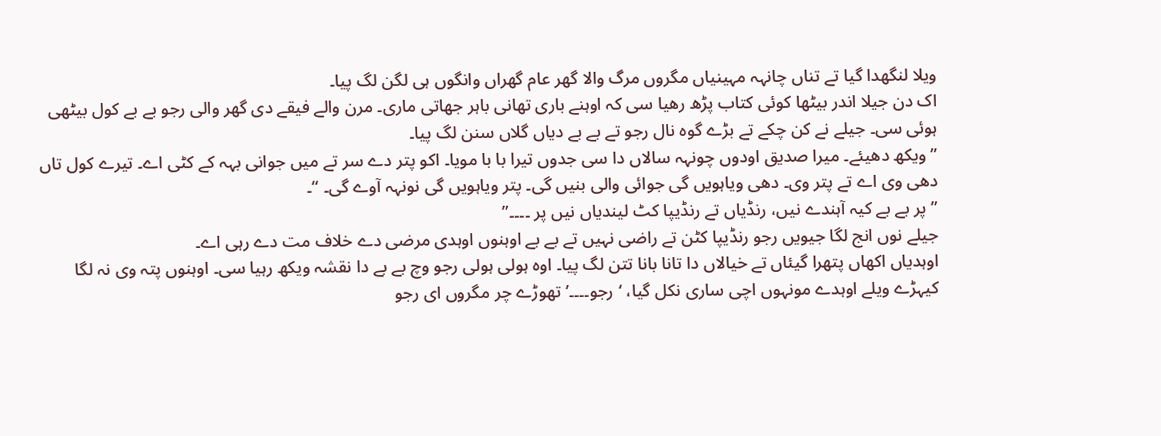ویلا لنگھدا گیا تے تناں چانہہ مہینیاں مگروں مرگ والا گھر عام گھراں وانگوں ہی لگن لگ پیا۔
اک دن جیلا اندر بیٹھا کوئی کتاب پڑھ رھیا سی کہ اوہنے باری تھانی باہر جھاتی ماری۔ مرن والے فیقے دی گھر والی رجو بے بے کول بیٹھی ہوئی سی۔ جیلے نے کن چکے تے بڑے گوہ نال رجو تے بے بے دیاں گلاں سنن لگ پیا۔
” ویکھ دھیئے۔ میرا صدیق اودوں چونہہ سالاں دا سی جدوں تیرا با با مویا۔ اکو پتر دے سر تے میں جوانی بہہ کے کٹی اے۔ تیرے کول تاں دھی وی اے تے پتر وی۔ دھی ویاہویں گی جوائی والی بنیں گی۔ پتر ویاہویں گی نونہہ آوے گی۔ “۔
” پر بے بے کیہ آہندے نیں، رنڈیاں تے رنڈیپا کٹ لیندیاں نیں پر ۔۔۔۔”
جیلے نوں انج لگا جیویں رجو رنڈیپا کٹن تے راضی نہیں تے بے بے اوہنوں اوہدی مرضی دے خلاف مت دے رہی اے۔
اوہدیاں اکھاں پتھرا گیئاں تے خیالاں دا تانا بانا تتن لگ پیا۔ اوہ ہولی ہولی رجو وچ بے بے دا نقشہ ویکھ رہیا سی۔ اوہنوں پتہ وی نہ لگا کیہڑے ویلے اوہدے مونہوں اچی ساری نکل گیا، ‘رجو۔۔۔۔’ تھوڑے چر مگروں ای رجو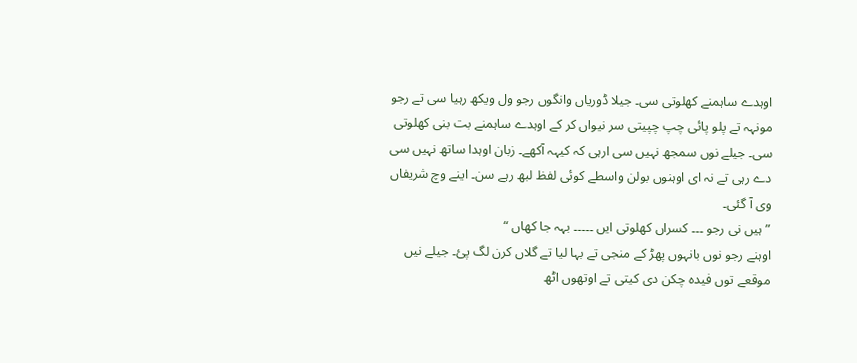اوہدے ساہمنے کھلوتی سی۔ جیلا ڈوریاں وانگوں رجو ول ویکھ رہیا سی تے رجو مونہہ تے پلو پائی چپ چپیتی سر نیواں کر کے اوہدے ساہمنے بت بنی کھلوتی سی۔ جیلے نوں سمجھ نہیں سی ارہی کہ کیہہ آکھے۔ زبان اوہدا ساتھ نہیں سی دے رہی تے نہ ای اوہنوں بولن واسطے کوئی لفظ لبھ رہے سن۔ اینے وچ شریفاں وی آ گئی۔
” ہیں نی رجو ۔۔۔ کسراں کھلوتی ایں ۔۔۔۔۔ بہہ جا کھاں “
اوہنے رجو نوں بانہوں پھڑ کے منجی تے بہا لیا تے گلاں کرن لگ پئ۔ جیلے نیں موقعے توں فیدہ چکن دی کیتی تے اوتھوں اٹھ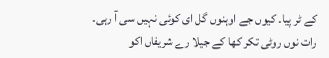کے ٹر پیا۔ کیوں جے اوہنوں گل ای کوئی نہیں سی آ رہی۔
رات نوں روٹی تکر کھا کے جیلا رے شریفاں اکو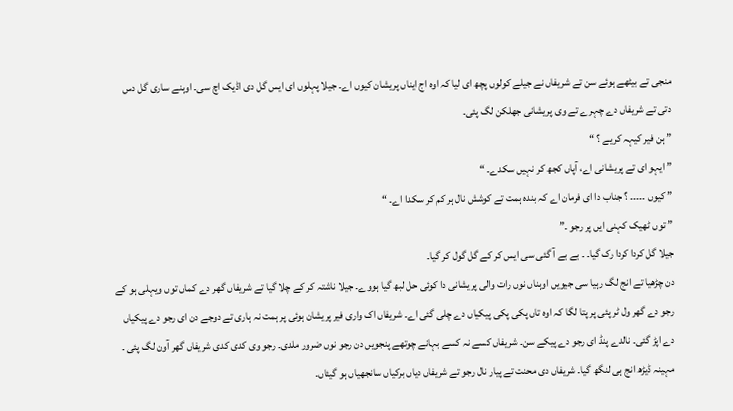منجی تے بیٹھے ہوئے سن تے شریفاں نے جیلے کولوں پچھ ای لیا کہ اوہ اج ایناں پریشان کیوں اے۔ جیلا پہلوں ای ایس گل دی اڈیک اچ سی۔ اوہنے ساری گل دس دتی تے شریفاں دے چہرے تے وی پریشانی جھلکن لگ پئی۔
” ہن فیر کیہہ کریے ؟ “
” ایہو ای تے پریشانی اے، آپاں کجھ کر نہیں سکدے۔ “
” کیوں ۔۔۔۔۔ ؟ جناب دا ای فرمان اے کہ بندہ ہمت تے کوشش نال ہر کم کر سکدا اے۔ “
” توں ٹھیک کہنی ایں پر رجو ۔”
جیلا گل کردا کردا رک گیا۔ ۔ بے بے آ گئی سی ایس کر کے گل گول کر گیا۔
دن چڑھیا تے انج لگ رہیا سی جیویں اوہناں نوں رات والی پریشانی دا کوئی حل لبھ گیا ہووے۔ جیلا ناشتہ کر کے چلا گیا تے شریفاں گھر دے کماں توں ویہلی ہو کے رجو دے گھر ول ٹر پئی پر پتا لگا کہ اوہ تاں پکی پکی پیکیاں دے چلی گئی اے۔ شریفاں اک واری فیر پریشان ہوئی پر ہمت نہ ہاری تے دوجے دن ای رجو دے پیکیاں دے اپڑ گئی۔ نالدے پنڈ ای رجو دے پیکے سن۔ شریفاں کسے نہ کسے بہانے چوتھے پنجویں دن رجو نوں ضرور ملدی۔ رجو وی کدی کدی شریفاں گھر آون لگ پئی ۔ مہینہ ڈیڑھ انج ہی لنگھ گیا۔ شریفاں دی محنت تے پیار نال رجو تے شریفاں دیاں برکیاں سانجھیاں ہو گیئاں۔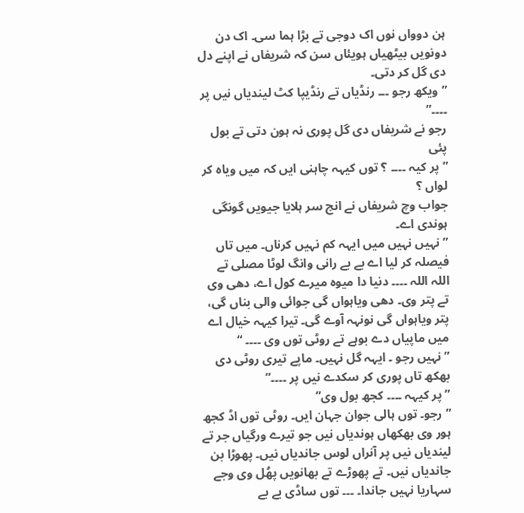ہن دوواں نوں اک دوجی تے بڑا ہما سی۔ اک دن دونویں بیٹھیاں ہویئاں سن کہ شریفاں نے اپنے دل دی گل کر دتی۔
” ویکھ رجو ۔۔۔ رنڈیاں تے رنڈیپا کٹ لیندیاں نیں پر ۔۔۔۔”
رجو نے شریفاں دی گل پوری نہ ہون دتی تے بول پئی
” پر کیہ ۔۔۔۔ ؟ توں کیہہ چاہنی ایں کہ میں ویاہ کر لواں ؟
جواب وچ شریفاں نے انج سر ہلایا جیویں گونگی ہوندی اے۔
” نہیں نہیں میں ایہہ کم نہیں کرناں۔ میں تاں فیصلہ کر لیا اے بے بے رانی وانگ لوٹا مصلی تے اللہ اللہ ۔۔۔۔ دنیا دا میوہ میرے کول اے، دھی وی تے پتر وی۔ دھی ویاہواں گی جوائی والی بناں گی، پتر ویاہواں گی نونہہ آوے گی۔ تیرا کیہہ خیال اے میں ماپیاں دے بوہے تے روٹی توں وی ۔۔۔۔ “
” نہیں رجو ۔ ایہہ گل نہیں۔ ماپے تیری روٹی دی بھکھ تاں پوری کر سکدے نیں پر ۔۔۔۔”
” پر کیہہ ۔۔۔۔ کجھ بول وی”
” رجو۔ توں ہالی جوان جہان ایں۔ روٹی توں اڈ کجھ ہور وی بھکھاں ہوندیاں نیں جو تیرے ورگیاں جر تے لیندیاں نیں پر آنراں لوس جاندیاں نیں۔ پھوڑا بن جاندیاں نیں۔ تے پھوڑے تے بھانویں پھُل وی وجے سہاریا نہیں جاندا۔ ۔۔۔ توں ساڈی بے بے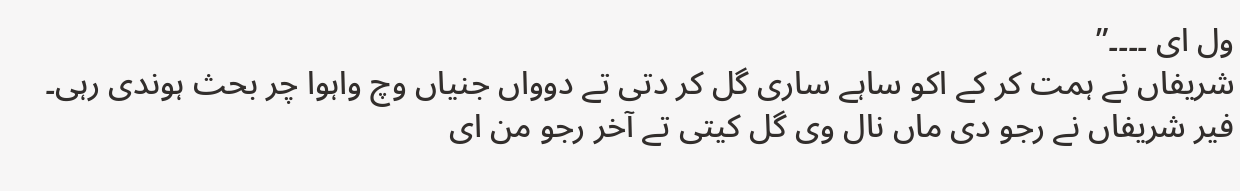ول ای ۔۔۔۔”
شریفاں نے ہمت کر کے اکو ساہے ساری گل کر دتی تے دوواں جنیاں وچ واہوا چر بحث ہوندی رہی۔ فیر شریفاں نے رجو دی ماں نال وی گل کیتی تے آخر رجو من ای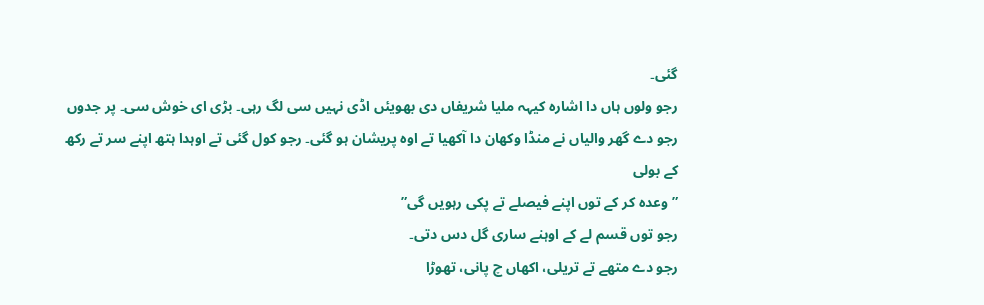گئی۔
رجو ولوں ہاں دا اشارہ کیہہ ملیا شریفاں دی بھویئں اڈی نہیں سی لگ رہی۔ بڑی ای خوش سی۔ پر جدوں رجو دے گھر والیاں نے منڈا وکھان دا آکھیا تے اوہ پریشان ہو گئی۔ رجو کول گئی تے اوہدا ہتھ اپنے سر تے رکھ کے بولی
” وعدہ کر کے توں اپنے فیصلے تے پکی رہویں گی”
رجو توں قسم لے کے اوہنے ساری گل دس دتی۔
رجو دے متھے تے تریلی، اکھاں چ پانی، تھوڑا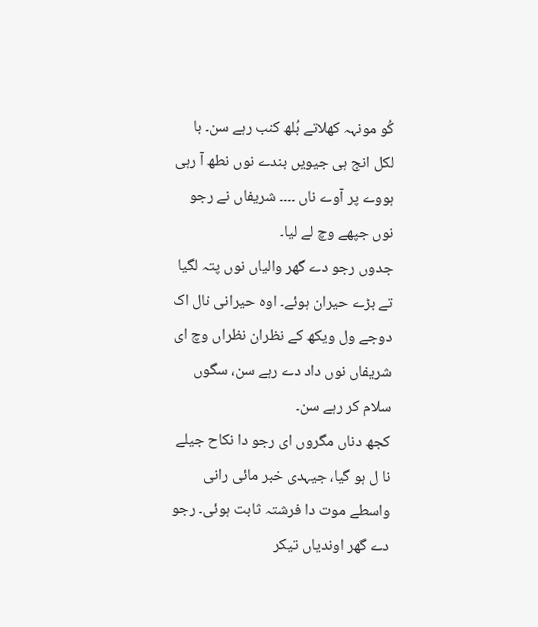کُو مونہہ کھلاتے بُلھ کنب رہے سن۔ با لکل انج ہی جیویں بندے نوں نطھ آ رہی ہووے پر آوے ناں ۔۔۔۔ شریفاں نے رجو نوں جپھے وچ لے لیا۔
جدوں رجو دے گھر والیاں نوں پتہ لگیا تے بڑے حیران ہوئے۔ اوہ حیرانی نال اک دوجے ول ویکھ کے نظران نظراں وچ ای شریفاں نوں داد دے رہے سن، سگوں سلام کر رہے سن۔
کجھ دناں مگروں ای رجو دا نکاح جیلے نا ل ہو گیا، جیہدی خبر مائی رانی واسطے موت دا فرشتہ ثابت ہوئی۔ رجو دے گھر اوندیاں تیکر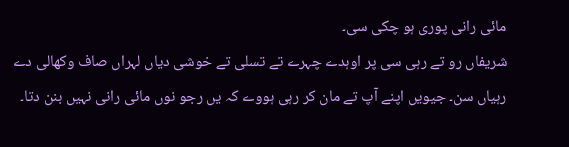مائی رانی پوری ہو چکی سی۔
شریفاں رو تے رہی سی پر اوہدے چہرے تے تسلی تے خوشی دیاں لہراں صاف وکھالی دے رہیاں سن۔ جیویں اپنے آپ تے مان کر رہی ہووے کہ یں رجو نوں مائی رانی نہیں بنن دتا۔